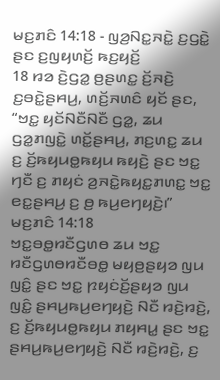ꤗꤢ꤬ꤊꤢꤨ 14:18 - ꤜꤤ꤬ꤡꤢ꤭ꤏꤢꤧ꤭ ꤢ꤬ꤞꤢꤧ꤭ ꤔꤢ ꤢ꤬ꤜꤟꤛꤢꤩ꤬ ꤒꤢ꤬ꤟꤢꤩ꤬
18 ꤙꤤ ꤢꤧ꤬ꤞꤤ꤭ ꤥ꤬ꤔꤛꤢ꤭ ꤢꤩ꤬ꤏꤢꤧ꤬ ꤢ꤬ꤋꤢꤧ꤭ꤔꤌꤣ꤬, ꤛꤢꤩ꤬ꤏꤛꤢꤨ ꤟꤢꤩ ꤔꤢ, “ꤠꤢ꤭ ꤟꤢꤩꤡꤢꤪꤡꤢꤪ ꤞꤤ꤭, ꤘꤣ ꤞꤤ꤭ꤊꤜꤢꤧ꤭ ꤛꤢꤩ꤭ꤔꤌꤣ꤬, ꤊꤢ꤬ꤛꤢ꤭ ꤘꤣ ꤢ꤬ ꤢꤩ꤬ꤒꤟꤣꤥ꤭ꤒꤟꤣ ꤒꤟꤢꤧ꤬ ꤔꤢ ꤠꤢ꤭ ꤚꤢꤪ ꤢ꤬ ꤊꤟꤢꤦ ꤤ꤬ꤏꤢꤧ꤭ꤒꤟꤢ꤭ꤊꤛꤢ꤭ ꤠꤢ꤭ ꤕꤢ꤭ꤔꤌꤣ꤬ ꤢ꤬ ꤥ꤬ ꤒꤣ꤬ꤕꤚꤟꤢꤧ꤬꤯”
ꤗꤢ꤬ꤊꤢꤨ 14:18
ꤠꤢ꤭ꤋꤥ꤭ꤙꤢꤪꤞꤛꤥ ꤘꤣ ꤠꤢ꤭ ꤙꤢꤪꤞꤛꤥꤙꤢꤪꤋꤥ꤭ ꤗꤟꤥ꤬ꤔꤟꤤ ꤜꤣ ꤜꤢꤨ꤭ ꤔꤢ ꤠꤢ꤭ ꤐꤟꤢꤦꤢꤩ꤬ꤔꤟꤤ ꤜꤣ ꤜꤢꤨ꤭ ꤔꤌꤣ꤬ꤒꤣ꤬ꤕꤚꤟꤢꤧ꤬ ꤡꤢꤪ ꤙꤢꤧ꤬ꤙꤢꤧ꤬, ꤢ꤬ ꤢꤩ꤬ꤒꤟꤣꤥ꤭ꤒꤟꤣ ꤊꤟꤌꤣ꤭ ꤔꤢ ꤠꤢ꤭ ꤔꤌꤣ꤬ꤒꤣ꤬ꤕꤚꤟꤢꤧ꤬ ꤡꤢꤪ ꤙꤢꤧ꤬ꤙꤢꤧ꤬, ꤢ꤬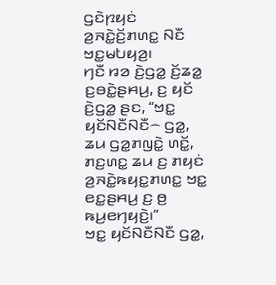ꤞꤢꤧꤐꤟꤢꤦ ꤤ꤬ꤏꤢꤧ꤭ꤢꤩ꤬ꤊꤛꤢ꤭ ꤡꤢꤪ ꤠꤢ꤭ꤗꤝꤟꤤ꤬꤯
ꤚꤢꤪ ꤙꤤ ꤢꤧ꤬ꤞꤤ꤭ ꤢꤩ꤬ꤘꤤ꤭ ꤢ꤬ꤋꤢꤧ꤭ꤔꤌꤣ꤬, ꤢ꤬ ꤟꤢꤩ ꤢꤧ꤬ꤞꤤ꤭ ꤔꤢ, “ꤠꤢ꤭ ꤟꤢꤩꤡꤢꤪꤡꤢꤪ꤮ ꤞꤤ꤭, ꤘꤣ ꤞꤤ꤭ꤊꤜꤢꤧ꤭ ꤛꤢꤩ꤭, ꤊꤢ꤬ꤛꤢ꤭ ꤘꤣ ꤢ꤬ ꤊꤟꤢꤦ ꤤ꤬ꤏꤢꤧ꤭ꤒꤟꤢ꤭ꤊꤛꤢ꤭ ꤠꤢ꤭ ꤕꤢ꤭ꤔꤌꤣ꤬ ꤢ꤬ ꤥ꤬ ꤒꤣ꤬ꤕꤚꤟꤢꤧ꤬꤯”
ꤠꤢ꤭ ꤟꤢꤩꤡꤢꤪꤡꤢꤪ ꤞꤤ꤭,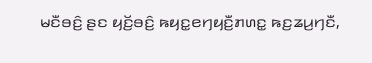ꤗꤢꤪꤋꤢꤨ꤬ ꤔꤢ ꤟꤢꤩ꤬ꤋꤢꤨ꤬ ꤒꤟꤢ꤭ꤕꤚꤟꤢꤪ꤬ꤊꤛꤢ꤭ ꤒꤢ꤬ꤘꤣ꤬ꤚꤢꤪ,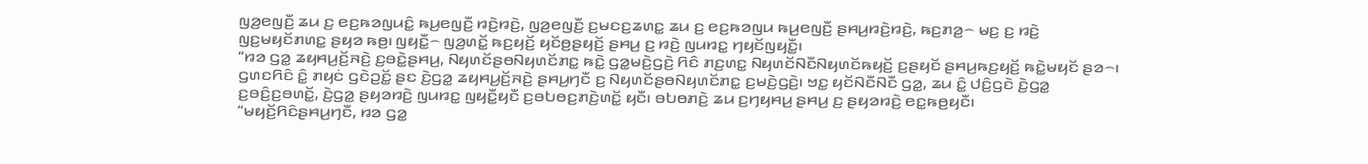ꤜꤤ꤬ꤕꤜꤢꤪ꤬ ꤘꤣ ꤢ꤬ ꤕꤢ꤬ꤒꤤꤜꤣꤢꤨ꤭ ꤒꤣ꤬ꤕꤜꤢꤪ꤬ ꤙꤢꤧ꤬ꤙꤢꤧ꤬, ꤜꤤ꤬ꤕꤜꤢꤪ꤬ ꤢ꤬ꤗꤢꤢ꤬ꤘꤛꤢ꤭ ꤘꤣ ꤢ꤬ ꤕꤢ꤬ꤒꤤꤜꤣ ꤒꤣ꤬ꤕꤜꤢꤪ꤬ ꤔꤌꤣ꤬ꤙꤢꤧ꤬ꤙꤢꤧ꤬, ꤒꤢ꤬ꤊꤤ꤬꤮ ꤗꤢ꤬ ꤢ꤬ ꤙꤢꤧ꤬ ꤜꤢ꤬ꤗꤟꤢꤩꤊꤛꤢ꤭ ꤔꤟꤤ ꤒꤥ꤬꤯ ꤜꤟꤢꤪ꤭꤮ ꤜꤤ꤬ꤛꤢꤩ꤭ ꤒꤢ꤬ꤟꤢꤩ꤬ ꤟꤢꤩꤥ꤬ꤔꤟꤢꤩ꤬ ꤔꤌꤣ꤬ ꤢ꤬ ꤙꤢꤧ꤬ ꤜꤣꤙꤢ꤭ ꤚꤟꤢꤩꤜꤟꤢꤪ꤭꤯
“ꤙꤤ ꤞꤤ꤭ ꤘꤟꤌꤣ꤬ꤢꤩ꤬ꤏꤢꤧ꤬ ꤢ꤬ꤋꤢꤧ꤭ꤔꤌꤣ꤬, ꤡꤟꤛꤢꤩꤔꤥꤡꤟꤛꤢꤩꤊꤢ꤭ ꤒꤢꤧ꤭ ꤞꤤ꤭ꤗꤢꤧ꤬ꤞꤢꤧ꤬ ꤖꤢꤨ ꤊꤢ꤬ꤛꤢ꤭ ꤡꤟꤛꤢꤩꤡꤢꤪꤡꤟꤛꤢꤩꤒꤟꤢꤩ꤬ ꤢ꤬ꤔꤟꤢꤩ ꤔꤌꤣ꤬ꤒꤢ꤬ꤟꤢꤩ꤬ ꤒꤢꤧ꤭ꤗꤟꤢꤩ ꤔꤤ꤮꤯ ꤞꤛꤢꤖꤢꤨ ꤢꤨ꤭ ꤊꤟꤢꤦ ꤞꤢꤧꤑꤢꤩ꤭ ꤔꤢ ꤢꤧ꤬ꤞꤤ꤭ ꤘꤟꤌꤣ꤬ꤢꤩ꤬ꤏꤢꤧ꤬ ꤔꤌꤣ꤬ꤚꤢꤪ ꤢ꤬ ꤡꤟꤛꤢꤩꤔꤥꤡꤟꤛꤢꤩꤊꤢ꤭ ꤢ꤬ꤗꤢꤧ꤬ꤞꤢꤧ꤬꤯ ꤠꤢ꤭ ꤟꤢꤩꤡꤢꤪꤡꤢꤪ ꤞꤤ꤭, ꤘꤣ ꤢꤨ꤭ ꤓꤢꤨ꤬ꤞꤢꤧ ꤢꤧ꤬ꤞꤤ꤭ ꤢ꤬ꤋꤢꤨ꤬ꤢ꤬ꤋꤛꤢꤩ꤭, ꤢꤧ꤬ꤞꤤ꤭ ꤔꤟꤤꤙꤢꤧ꤬ ꤜꤣꤙꤢ꤭ ꤜꤟꤢꤪ꤭ꤟꤢꤪ ꤢ꤬ꤋꤝꤥꤢ꤬ꤊꤢꤧ꤬ꤛꤢꤩ꤭ ꤟꤢꤪ꤯ ꤋꤝꤥꤊꤢꤧ꤬ ꤘꤣ ꤢ꤬ꤚꤟꤌꤣ꤬ ꤔꤌꤣ꤬ ꤢ꤬ ꤔꤟꤤꤙꤢꤧ꤬ ꤕꤢ꤭ꤒꤥ꤬ꤟꤢꤪ꤯
“ꤗꤟꤢꤩ꤬ꤖꤢꤨꤔꤌꤣ꤬ꤚꤢꤪ, ꤙꤤ ꤞꤤ꤭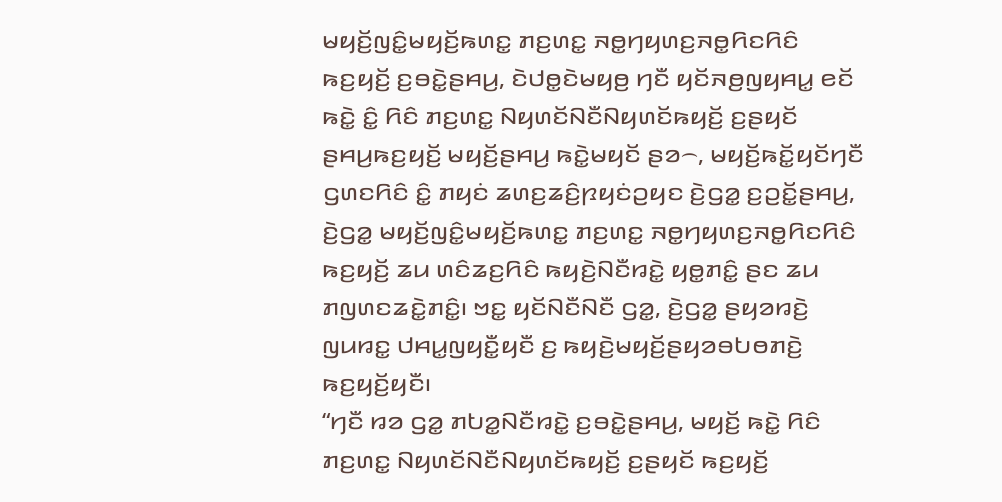ꤗꤟꤢꤩ꤬ꤜꤢꤨ꤭ꤗꤟꤢꤩ꤬ꤒꤛꤢ꤭ ꤊꤢ꤬ꤛꤢ꤭ ꤏꤥ꤭ꤚꤟꤛꤢ꤬ꤏꤥ꤭ꤖꤢꤖꤢꤨ ꤒꤢ꤬ꤟꤢꤩ꤬ ꤢ꤬ꤋꤢꤧ꤭ꤔꤌꤣ꤬, ꤢꤧꤓꤥ꤭ꤢꤧꤗꤟꤥ꤬ ꤚꤢꤪ ꤟꤢꤩꤏꤥ꤬ꤜꤟꤌꤣ꤭ ꤕꤢꤩ ꤒꤢꤧ꤭ ꤢꤨ꤭ ꤖꤢꤨ ꤊꤢ꤬ꤛꤢ꤭ ꤡꤟꤛꤢꤩꤡꤢꤪꤡꤟꤛꤢꤩꤒꤟꤢꤩ꤬ ꤢ꤬ꤔꤟꤢꤩ ꤔꤌꤣ꤬ꤒꤢ꤬ꤟꤢꤩ꤬ ꤗꤟꤢꤩ꤬ꤔꤌꤣ꤬ ꤒꤢꤧ꤭ꤗꤟꤢꤩ ꤔꤤ꤮, ꤗꤟꤢꤩ꤬ꤒꤢꤩ꤭ꤟꤢꤩꤚꤢꤪ ꤞꤛꤢꤖꤢꤨ ꤢꤨ꤭ ꤊꤟꤢꤦ ꤘꤛꤢ꤬ꤘꤢꤨ꤬ꤐꤟꤢꤦꤑꤟꤢ ꤢꤧ꤬ꤞꤤ꤭ ꤢ꤬ꤑꤢꤩ꤭ꤔꤌꤣ꤬, ꤢꤧ꤬ꤞꤤ꤭ ꤗꤟꤢꤩ꤬ꤜꤢꤨ꤭ꤗꤟꤢꤩ꤬ꤒꤛꤢ꤭ ꤊꤢ꤬ꤛꤢ꤭ ꤏꤥ꤭ꤚꤟꤛꤢ꤬ꤏꤥ꤭ꤖꤢꤖꤢꤨ ꤒꤢ꤬ꤟꤢꤩ꤬ ꤘꤣ ꤛꤢꤨꤘꤢ꤬ꤖꤢꤨ ꤒꤟꤢꤧ꤬ꤡꤢꤪꤙꤢꤧ꤭ ꤟꤥ꤭ꤊꤢꤨ꤭ ꤔꤢ ꤘꤣ ꤊꤜꤛꤢꤘꤢꤧ꤭ꤊꤢꤨ꤭꤯ ꤠꤢ꤭ ꤟꤢꤩꤡꤢꤪꤡꤢꤪ ꤞꤤ꤭, ꤢꤧ꤬ꤞꤤ꤭ ꤔꤟꤤꤙꤢꤧ꤬ ꤜꤣꤙꤢ꤭ ꤓꤌꤣ꤭ꤜꤟꤢꤪ꤭ꤟꤢꤪ ꤢ꤬ ꤒꤟꤢꤧ꤬ꤗꤟꤢꤩ꤬ꤔꤟꤤꤋꤝꤥꤊꤢꤧ꤬ ꤒꤢ꤬ꤟꤢꤩ꤬ꤟꤢꤪ꤯
“ꤚꤢꤪ ꤙꤤ ꤞꤤ꤭ ꤊꤝꤤ꤭ꤡꤢꤪꤙꤢꤧ꤭ ꤢ꤬ꤋꤢꤧ꤭ꤔꤌꤣ꤬, ꤗꤟꤢꤩ꤬ ꤒꤢꤧ꤭ ꤖꤢꤨ ꤊꤢ꤬ꤛꤢ꤭ ꤡꤟꤛꤢꤩꤡꤢꤪꤡꤟꤛꤢꤩꤒꤟꤢꤩ꤬ ꤢ꤬ꤔꤟꤢꤩ ꤒꤢ꤬ꤟꤢꤩ꤬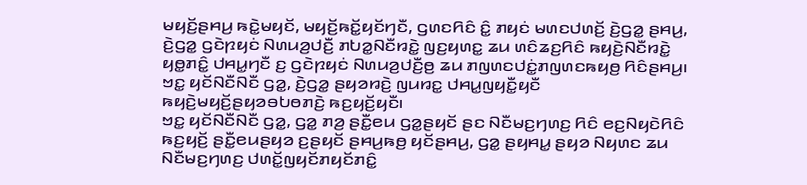ꤗꤟꤢꤩ꤬ꤔꤌꤣ꤬ ꤒꤢꤧ꤭ꤗꤟꤢꤩ, ꤗꤟꤢꤩ꤬ꤒꤢꤩ꤭ꤟꤢꤩꤚꤢꤪ, ꤞꤛꤢꤖꤢꤨ ꤢꤨ꤭ ꤊꤟꤢꤦ ꤗꤛꤢꤓꤛꤢꤩ꤬ ꤢꤧ꤬ꤞꤤ꤭ ꤔꤌꤣ꤬, ꤢꤧ꤬ꤞꤤ꤭ ꤞꤢꤧꤐꤟꤢꤦ ꤡꤛꤣꤤ꤬ꤓꤢꤪ꤬ ꤊꤝꤤ꤭ꤡꤢꤪꤙꤢꤧ꤭ ꤜꤢ꤬ꤟꤛꤢ꤭ ꤘꤣ ꤛꤢꤨꤘꤢ꤬ꤖꤢꤨ ꤒꤟꤢꤧ꤬ꤡꤢꤪꤙꤢꤧ꤭ ꤟꤥ꤭ꤊꤢꤨ꤭ ꤓꤌꤣ꤭ꤚꤢꤪ ꤢ꤬ ꤞꤢꤧꤐꤟꤢꤦ ꤡꤛꤣꤤ꤬ꤓꤢꤪ꤬ꤥ꤬ ꤘꤣ ꤊꤜꤛꤢꤓꤢꤦ꤭ꤊꤜꤛꤢꤒꤟꤥ꤬ ꤖꤢꤨꤔꤌꤣ꤬꤯ ꤠꤢ꤭ ꤟꤢꤩꤡꤢꤪꤡꤢꤪ ꤞꤤ꤭, ꤢꤧ꤬ꤞꤤ꤭ ꤔꤟꤤꤙꤢꤧ꤬ ꤜꤣꤙꤢ꤭ ꤓꤌꤣ꤭ꤜꤟꤢꤪ꤭ꤟꤢꤪ ꤒꤟꤢꤧ꤬ꤗꤟꤢꤩ꤬ꤔꤟꤤꤋꤝꤥꤊꤢꤧ꤬ ꤒꤢ꤬ꤟꤢꤩ꤬ꤟꤢꤪ꤯
ꤠꤢ꤭ ꤟꤢꤩꤡꤢꤪꤡꤢꤪ ꤞꤤ꤭, ꤞꤤ꤭ ꤊꤤ꤬ ꤔꤢꤪ꤭ꤕꤣ ꤞꤤ꤭ꤔꤟꤢꤩ ꤔꤢ ꤡꤢꤪꤗꤢ꤬ꤚꤛꤢ꤬ ꤖꤢꤨ ꤕꤢ꤬ꤡꤟꤢꤧꤖꤢꤨ ꤒꤢ꤬ꤟꤢꤩ꤬ ꤔꤢꤪ꤭ꤕꤣꤔꤟꤤ ꤢ꤬ꤔꤟꤢꤩ ꤔꤌꤣ꤬ꤒꤥ꤬ ꤟꤢꤩꤔꤌꤣ꤬, ꤞꤤ꤭ ꤔꤟꤌꤣ꤭ ꤔꤟꤤ ꤡꤟꤛꤢ ꤘꤣ ꤡꤢꤪꤗꤢ꤬ꤚꤛꤢ꤬ ꤓꤛꤢꤩ꤭ꤜꤟꤢꤩꤊꤟꤢꤩꤊꤢꤨ꤭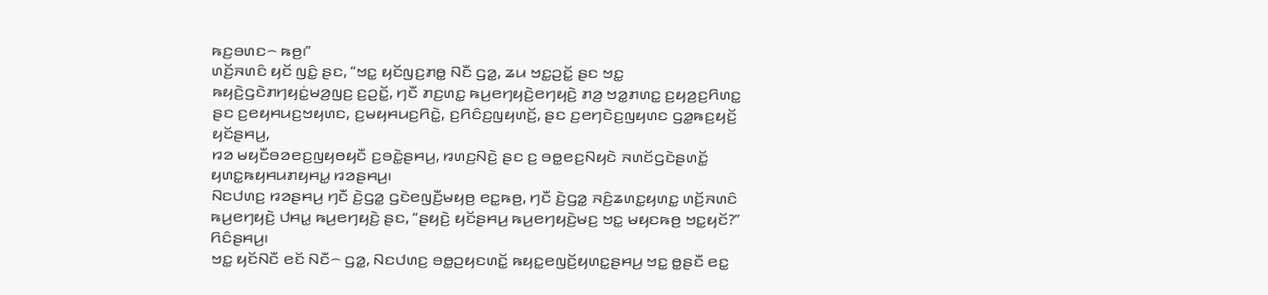ꤒꤢ꤬ꤋꤛꤢ꤮ ꤒꤥ꤬꤯”
ꤛꤢꤩ꤬ꤏꤛꤢꤨ ꤟꤢꤩ ꤜꤢꤨ꤭ ꤔꤢ, “ꤠꤢ꤭ ꤟꤢꤩꤜꤢ꤬ꤊꤥ꤭ ꤡꤢꤪ ꤞꤤ꤭, ꤘꤣ ꤠꤢ꤭ꤑꤢꤩ꤭ ꤔꤢ ꤠꤢ꤭ ꤒꤟꤢꤧ꤬ꤞꤢꤧꤊꤚꤟꤢꤦ꤭ꤗꤤ꤬ꤜꤢ꤬ ꤢ꤬ꤑꤢꤩ꤭, ꤚꤢꤪ ꤊꤢ꤬ꤛꤢ꤭ ꤒꤣ꤬ꤕꤚꤟꤢꤧ꤬ꤕꤚꤟꤢꤧ꤬ ꤊꤤ꤬ ꤠꤤ꤭ꤊꤛꤢ꤭ ꤢ꤬ꤟꤤ꤬ꤢ꤬ꤖꤛꤢ꤭ ꤔꤢ ꤢ꤬ꤕꤟꤌꤣꤢ꤬ꤠꤟꤛꤢ, ꤢ꤬ꤗꤟꤌꤣꤢ꤬ꤖꤢꤧ꤭, ꤢ꤬ꤖꤢꤨꤢ꤬ꤜꤟꤛꤢꤩ꤬, ꤔꤢ ꤢ꤬ꤕꤚꤢꤧꤢ꤬ꤜꤟꤛꤢ ꤞꤤ꤭ꤒꤢ꤬ꤟꤢꤩ꤬ ꤟꤢꤩꤔꤌꤣ꤬,
ꤙꤤ ꤗꤟꤢꤪꤋꤤꤕꤢ꤬ꤜꤟꤥꤟꤢꤪ ꤢ꤬ꤋꤢꤧ꤭ꤔꤌꤣ꤬, ꤙꤛꤢ꤬ꤡꤢꤧ꤬ ꤔꤢ ꤢ꤬ ꤋꤥ꤭ꤕꤢ꤬ꤡꤟꤢꤧ ꤏꤛꤢꤩꤞꤢꤧꤔꤛꤢꤩ꤭ ꤟꤛꤢ꤭ꤒꤟꤌꤣꤊꤟꤌꤣ꤭ ꤙꤤꤔꤌꤣ꤬꤯
ꤡꤢꤓꤛꤢ꤬ ꤙꤤꤔꤌꤣ꤬ ꤚꤢꤪ ꤢꤧ꤬ꤞꤤ꤭ ꤞꤢꤧꤕꤜꤢꤪ꤬ꤗꤟꤥ꤬ ꤕꤢ꤭ꤒꤥ꤬, ꤚꤢꤪ ꤢꤧ꤬ꤞꤤ꤭ ꤏꤢꤨ꤬ꤘꤛꤢ꤭ꤟꤛꤢ꤭ ꤛꤢꤩ꤬ꤏꤛꤢꤨ ꤒꤣ꤬ꤕꤚꤟꤢꤧ꤬ ꤓꤌꤣ꤭ ꤒꤣ꤬ꤕꤚꤟꤢꤧ꤬ ꤔꤢ, “ꤔꤟꤢꤧ꤬ ꤟꤢꤩꤔꤌꤣ꤬ ꤒꤣ꤬ꤕꤚꤟꤢꤧ꤬ꤗꤢ꤬ ꤠꤢ꤭ ꤗꤟꤢꤒꤥ꤬ ꤠꤢ꤭ꤟꤢꤩ?” ꤖꤢꤨꤔꤌꤣ꤬꤯
ꤠꤢ꤭ ꤟꤢꤩꤡꤢꤪ ꤕꤢꤩ ꤡꤢꤪ꤮ ꤞꤤ꤭, ꤡꤢꤓꤛꤢ꤬ ꤋꤥ꤭ꤑꤟꤢꤛꤢꤩ꤭ ꤒꤟꤢ꤭ꤕꤜꤢꤩ꤬ꤟꤛꤢ꤭ꤔꤌꤣ꤬ ꤠꤢ꤭ ꤥ꤭ꤔꤢꤪ ꤕꤢ꤭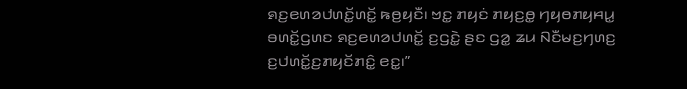ꤎꤢ꤬ꤕꤛꤤꤓꤛꤢꤩ꤭ꤛꤢꤩ꤭ ꤒꤥ꤬ꤟꤢꤪ꤯ ꤠꤢ꤭ ꤊꤟꤢꤦ ꤊꤟꤢ꤬ꤥ꤭ ꤚꤟꤥꤊꤟꤌꤣ꤭ ꤋꤛꤢꤩ꤭ꤞꤛꤢ ꤎꤢ꤬ꤕꤛꤤꤓꤛꤢꤩ꤭ ꤢ꤬ꤞꤢꤧ꤭ ꤔꤢ ꤞꤤ꤭ ꤘꤣ ꤡꤢꤪꤗꤢ꤬ꤚꤛꤢ꤬ ꤢ꤬ꤓꤛꤢꤩ꤭ꤢ꤬ꤊꤟꤢꤩꤊꤢꤨ꤭ ꤕꤢ꤭꤯”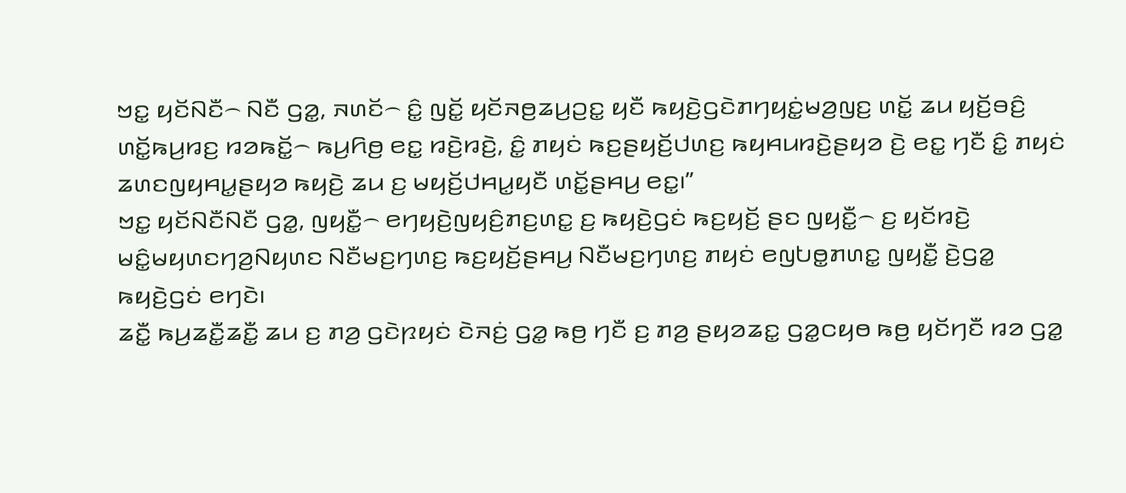ꤠꤢ꤭ ꤟꤢꤩꤡꤢꤪ꤮ ꤡꤢꤪ ꤞꤤ꤭, ꤏꤛꤢꤩ꤮ ꤢꤨ꤭ ꤜꤢꤩ꤭ ꤟꤢꤩꤏꤥ꤬ꤘꤣ꤬ꤑꤢ꤭ ꤟꤢꤪ ꤒꤟꤢꤧ꤬ꤞꤢꤧꤊꤚꤟꤢꤦ꤭ꤗꤤ꤬ꤜꤢ꤬ ꤛꤢꤩ꤭ ꤘꤣ ꤟꤢꤩ꤬ꤋꤢꤨ꤬ ꤛꤢꤩ꤭ꤒꤣ꤬ꤙꤢ꤬ ꤙꤤꤒꤢꤩ꤭꤮ ꤒꤣ꤬ꤖꤥ꤬ ꤕꤢ꤭ ꤙꤢꤧ꤬ꤙꤢꤧ꤬, ꤢꤨ꤭ ꤊꤟꤢꤦ ꤒꤢ꤬ꤔꤟꤢꤩ꤬ꤓꤛꤢ꤬ ꤒꤟꤌꤣꤙꤢꤧ꤬ꤔꤟꤤ ꤢꤧ꤬ ꤕꤢ꤭ ꤚꤢꤪ ꤢꤨ꤭ ꤊꤟꤢꤦ ꤘꤛꤢꤜꤟꤌꤣ꤭ꤔꤟꤤ ꤒꤟꤢꤧ꤬ ꤘꤣ ꤢ꤬ ꤗꤟꤢꤩ꤬ꤓꤌꤣ꤭ꤟꤢꤪ ꤛꤢꤩ꤭ꤔꤌꤣ꤬ ꤕꤢ꤭꤯”
ꤠꤢ꤭ ꤟꤢꤩꤡꤢꤪꤡꤢꤪ ꤞꤤ꤭, ꤜꤟꤢꤪ꤭꤮ ꤕꤚꤟꤢꤧ꤬ꤜꤟꤢꤨ꤬ꤊꤢ꤬ꤛꤢ꤭ ꤢ꤬ ꤒꤟꤢꤧ꤬ꤞꤢꤦ ꤒꤢ꤬ꤟꤢꤩ꤬ ꤔꤢ ꤜꤟꤢꤪ꤭꤮ ꤢ꤬ ꤟꤢꤩꤙꤢꤧ꤬ ꤗꤢꤨ꤭ꤗꤟꤛꤢꤚꤤ꤬ꤡꤟꤛꤢ ꤡꤢꤪꤗꤢ꤬ꤚꤛꤢ꤬ ꤒꤢ꤬ꤟꤢꤩ꤬ꤔꤌꤣ꤬ ꤡꤢꤪꤗꤢ꤬ꤚꤛꤢ꤬ ꤊꤟꤢꤦ ꤕꤜꤝꤥ꤭ꤊꤛꤢ꤭ ꤜꤟꤢꤪ꤭ ꤢꤧ꤬ꤞꤤ꤭ ꤒꤟꤢꤧ꤬ꤞꤢꤦ ꤕꤚꤢꤧ꤯
ꤘꤢꤪ꤭ ꤒꤣ꤬ꤘꤢꤪ꤭ꤘꤢꤪ꤭ ꤘꤣ ꤢ꤬ ꤊꤤ꤬ ꤞꤢꤧꤐꤟꤢꤦ ꤢꤧꤏꤢꤦ꤬ ꤞꤤ꤭ ꤒꤥ꤬ ꤚꤢꤪ ꤢ꤬ ꤊꤤ꤬ ꤔꤟꤤꤘꤢ꤭ ꤞꤤ꤭ꤍꤟꤥ ꤒꤥ꤬ ꤟꤢꤩꤚꤢꤪ ꤙꤤ ꤞꤤ꤭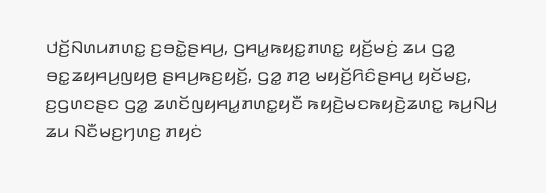ꤓꤢꤩ꤬ꤡꤛꤣꤊꤛꤢ꤭ ꤢ꤬ꤋꤢꤧ꤭ꤔꤌꤣ꤬, ꤞꤌꤣ꤭ꤒꤟꤢ꤭ꤊꤛꤢ꤭ ꤟꤢꤩ꤬ꤗꤢꤦ꤬ ꤘꤣ ꤞꤤ꤭ ꤋꤢ꤭ꤘꤟꤌꤣ꤬ꤜꤟꤥ꤬ ꤔꤌꤣ꤬ꤒꤢ꤬ꤟꤢꤩ꤬, ꤞꤤ꤭ ꤊꤤ꤬ ꤗꤟꤢꤩ꤬ꤖꤢꤨꤔꤌꤣ꤬ ꤟꤢꤩꤗꤢ꤬, ꤢ꤬ꤞꤛꤢꤔꤢ ꤞꤤ꤭ ꤘꤛꤢꤩꤜꤟꤌꤣ꤭ꤊꤛꤢ꤭ꤟꤢꤪ ꤒꤟꤢꤧ꤬ꤗꤢꤒꤟꤢꤧ꤬ꤘꤛꤢ꤭ ꤒꤣ꤬ꤡꤣ꤬ ꤘꤣ ꤡꤢꤪꤗꤢ꤬ꤚꤛꤢ꤬ ꤊꤟꤢꤦ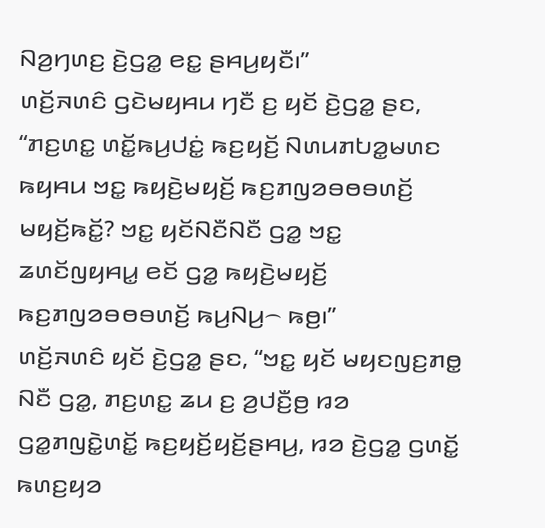ꤡꤤ꤬ꤚꤛꤢ꤬ ꤢꤧ꤬ꤞꤤ꤭ ꤕꤢ꤭ ꤔꤌꤣ꤬ꤟꤢꤪ꤯”
ꤛꤢꤩ꤬ꤏꤛꤢꤨ ꤞꤢꤧꤗꤟꤌꤣ ꤚꤢꤪ ꤢ꤬ ꤟꤢꤩ ꤢꤧ꤬ꤞꤤ꤭ ꤔꤢ, “ꤊꤢ꤬ꤛꤢ꤭ ꤛꤢꤩ꤭ꤒꤣ꤬ꤓꤢꤦ꤭ ꤒꤢ꤬ꤟꤢꤩ꤬ ꤡꤛꤣꤊꤝꤤ꤭ꤗꤛꤢ ꤒꤟꤌꤣ ꤠꤢ꤭ ꤒꤟꤢꤧ꤬ꤗꤟꤢꤩ꤬ ꤒꤢ꤬ꤊꤜꤤꤋꤥꤋꤛꤢꤩ꤬ ꤗꤟꤢꤩ꤬ꤒꤢꤩ꤭? ꤠꤢ꤭ ꤟꤢꤩꤡꤢꤪꤡꤢꤪ ꤞꤤ꤭ ꤠꤢ꤭ ꤘꤛꤢꤩꤜꤟꤌꤣ꤭ ꤕꤢꤩ ꤞꤤ꤭ ꤒꤟꤢꤧ꤬ꤗꤟꤢꤩ꤬ ꤒꤢ꤬ꤊꤜꤤꤋꤥꤋꤛꤢꤩ꤬ ꤒꤣ꤬ꤡꤣ꤬꤮ ꤒꤥ꤬꤯”
ꤛꤢꤩ꤬ꤏꤛꤢꤨ ꤟꤢꤩ ꤢꤧ꤬ꤞꤤ꤭ ꤔꤢ, “ꤠꤢ꤭ ꤟꤢꤩ ꤗꤟꤢꤜꤢ꤬ꤊꤥ꤭ ꤡꤢꤪ ꤞꤤ꤭, ꤊꤢ꤬ꤛꤢ꤭ ꤘꤣ ꤢ꤬ ꤤ꤬ꤓꤢꤪ꤬ꤥ꤬ ꤙꤤ ꤞꤤ꤭ꤊꤜꤢꤧ꤭ꤛꤢꤩ꤭ ꤒꤢ꤬ꤟꤢꤩ꤬ꤟꤢꤩ꤬ꤔꤌꤣ꤬, ꤙꤤ ꤢꤧ꤬ꤞꤤ꤭ ꤞꤛꤢꤩ꤭ ꤒꤛꤢ꤬ꤟꤤ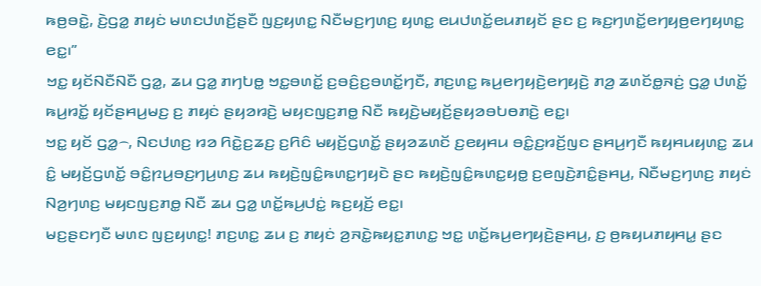ꤒꤥ꤬ꤋꤢꤧ꤭, ꤢꤧ꤬ꤞꤤ꤭ ꤊꤟꤢꤦ ꤗꤛꤢꤓꤛꤢꤩ꤬ꤔꤢꤪ ꤜꤢ꤬ꤟꤛꤢ꤭ ꤡꤢꤪꤗꤢ꤬ꤚꤛꤢ꤬ ꤟꤛꤢ꤭ ꤕꤣꤓꤛꤢꤩ꤭ꤕꤣꤊꤟꤢꤩ ꤔꤢ ꤢ꤬ ꤒꤢ꤬ꤚꤛꤢꤩ꤭ꤕꤚꤟꤥ꤬ꤕꤚꤟꤛꤢ꤭ ꤕꤢ꤭꤯”
ꤠꤢ꤭ ꤟꤢꤩꤡꤢꤪꤡꤢꤪ ꤞꤤ꤭, ꤘꤣ ꤞꤤ꤭ ꤊꤚꤝꤥ꤭ ꤠꤢ꤭ꤋꤛꤢꤩ꤭ ꤢ꤬ꤋꤢꤨ꤬ꤢ꤬ꤋꤛꤢꤩ꤭ꤚꤢꤪ, ꤊꤢ꤬ꤛꤢ꤭ ꤒꤣ꤬ꤕꤚꤟꤢꤧ꤬ꤕꤚꤟꤢꤧ꤬ ꤊꤤ꤬ ꤘꤛꤢꤩꤥ꤭ꤏꤢꤦ꤬ ꤞꤤ꤭ ꤓꤛꤢꤩ꤭ ꤒꤣ꤬ꤙꤢꤩ꤭ ꤟꤢꤩꤔꤌꤣ꤬ꤗꤢ꤬ ꤢ꤬ ꤊꤟꤢꤦ ꤔꤟꤤꤙꤢꤧ꤬ ꤗꤟꤢꤜꤢ꤬ꤊꤥ꤭ ꤡꤢꤪ ꤒꤟꤢꤧ꤬ꤗꤟꤢꤩ꤬ꤔꤟꤤꤋꤝꤥꤊꤢꤧ꤬ ꤕꤢ꤭꤯
ꤠꤢ꤭ ꤟꤢꤩ ꤞꤤ꤭꤮, ꤡꤢꤓꤛꤢ꤬ ꤙꤤ ꤖꤢꤧ꤭ꤢ꤬ꤘꤢ꤬ ꤢ꤬ꤖꤢꤨ ꤗꤟꤢꤩ꤬ꤞꤛꤢꤩ꤭ ꤔꤟꤤꤘꤛꤢꤩ ꤢ꤬ꤕꤟꤌꤣ ꤋꤢꤨ꤭ꤢ꤬ꤙꤢꤩ꤬ꤜꤢ ꤔꤌꤣ꤬ꤚꤢꤪ ꤒꤟꤌꤣꤟꤛꤢ꤭ ꤘꤣ ꤢꤨ꤭ ꤗꤟꤢꤩ꤬ꤞꤛꤢꤩ꤭ ꤋꤢꤨ꤭ꤐꤣ꤬ꤋꤢ꤬ꤚꤣ꤬ꤛꤢ꤬ ꤘꤣ ꤒꤟꤢꤧ꤬ꤜꤢꤨ꤭ꤒꤛꤢ꤭ꤚꤟꤢꤧ ꤔꤢ ꤒꤟꤢꤧ꤬ꤜꤢꤨ꤭ꤒꤛꤢ꤭ꤟꤥ꤭ ꤢ꤬ꤕꤜꤢꤧ꤬ꤊꤢꤨ꤭ꤔꤌꤣ꤬, ꤡꤢꤪꤗꤢ꤬ꤚꤛꤢ꤬ ꤊꤟꤢꤦ ꤡꤤ꤬ꤚꤛꤢ꤬ ꤗꤟꤢꤜꤢ꤬ꤊꤥ꤭ ꤡꤢꤪ ꤘꤣ ꤞꤤ꤭ ꤛꤢꤩ꤭ꤒꤣ꤬ꤓꤢꤦ꤭ ꤒꤢ꤬ꤟꤢꤩ꤬ ꤕꤢ꤭꤯
ꤗꤢ꤬ꤔꤢꤚꤢꤪ ꤗꤛꤢ ꤜꤢ꤬ꤟꤛꤢ꤭! ꤊꤢ꤬ꤛꤢ꤭ ꤘꤣ ꤢ꤬ ꤊꤟꤢꤦ ꤤ꤬ꤏꤢꤧ꤭ꤒꤟꤢ꤭ꤊꤛꤢ꤭ ꤠꤢ꤭ ꤛꤢꤩ꤭ꤒꤣ꤬ꤕꤚꤟꤢꤧ꤬ꤔꤌꤣ꤬, ꤢ꤬ ꤥ꤬ꤒꤟꤣꤊꤟꤌꤣ꤭ ꤔꤢ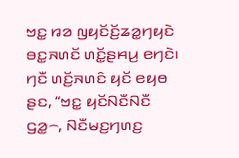ꤠꤢ꤭ ꤙꤤ ꤜꤟꤢꤩꤢꤩ꤬ꤘꤤ꤭ꤚꤟꤢꤧ ꤋꤢ꤭ꤏꤛꤢꤩ ꤛꤢꤩ꤭ꤔꤌꤣ꤬ ꤕꤚꤢꤧ꤯
ꤚꤢꤪ ꤛꤢꤩ꤬ꤏꤛꤢꤨ ꤟꤢꤩ ꤕꤟꤥ ꤔꤢ, “ꤠꤢ꤭ ꤟꤢꤩꤡꤢꤪꤡꤢꤪ ꤞꤤ꤭꤮, ꤡꤢꤪꤗꤢ꤬ꤚꤛꤢ꤬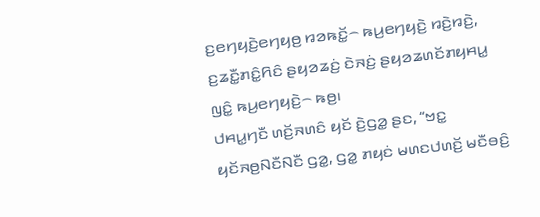ꤢ꤬ꤕꤚꤟꤢꤧ꤬ꤕꤚꤟꤥ꤬ ꤙꤤꤒꤢꤩ꤭꤮ ꤒꤣ꤬ꤕꤚꤟꤢꤧ꤬ ꤙꤢꤧ꤬ꤙꤢꤧ꤬, ꤢ꤬ꤘꤢꤪ꤭ꤊꤢꤨ꤭ꤖꤢꤨ ꤔꤟꤤꤘꤢꤦ꤬ ꤢꤧꤏꤢꤦ꤬ ꤔꤟꤤꤘꤛꤢꤩꤊꤟꤌꤣ꤭ ꤜꤢꤨ꤭ ꤒꤣ꤬ꤕꤚꤟꤢꤧ꤬꤮ ꤒꤥ꤬꤯
ꤓꤌꤣ꤭ꤚꤢꤪ ꤛꤢꤩ꤬ꤏꤛꤢꤨ ꤟꤢꤩ ꤢꤧ꤬ꤞꤤ꤭ ꤔꤢ, “ꤠꤢ꤭ ꤟꤢꤩꤏꤥ꤬ꤡꤢꤪꤡꤢꤪ ꤞꤤ꤭, ꤞꤤ꤭ ꤊꤟꤢꤦ ꤗꤛꤢꤓꤛꤢꤩ꤬ ꤗꤢꤪꤋꤢꤨ꤬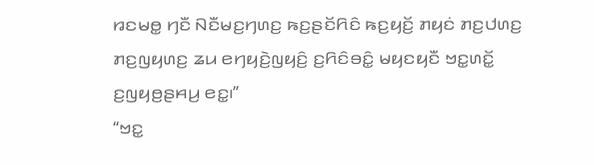ꤙꤢꤗꤥ꤭ ꤚꤢꤪ ꤡꤢꤪꤗꤢ꤬ꤚꤛꤢ꤬ ꤒꤢ꤬ꤔꤢꤩꤖꤢꤨ ꤒꤢ꤬ꤟꤢꤩ꤬ ꤊꤟꤢꤦ ꤊꤢ꤬ꤓꤛꤢ꤬ ꤊꤢ꤬ꤜꤟꤛꤢ꤬ ꤘꤣ ꤕꤚꤟꤢꤧ꤬ꤜꤟꤢꤨ꤬ ꤢ꤬ꤖꤢꤨꤋꤢꤨ꤭ ꤗꤟꤢꤟꤢꤪ ꤠꤢ꤭ꤛꤢꤩ꤭ ꤢ꤬ꤜꤟꤥ꤬ꤔꤌꤣ꤬ ꤕꤢ꤭꤯”
“ꤠꤢ꤭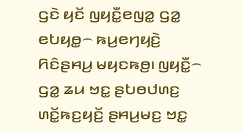ꤞꤢꤧ ꤟꤢꤩ ꤜꤟꤢꤪ꤭ꤕꤜꤤ꤭ ꤞꤤ꤭ ꤕꤝꤟꤥ꤭꤮ ꤒꤣ꤬ꤕꤚꤟꤢꤧ꤬ ꤖꤢꤨꤔꤌꤣ꤬ ꤗꤟꤢꤒꤥ꤬꤯ ꤜꤟꤢꤪ꤭꤮ ꤞꤤ꤭ ꤘꤣ ꤠꤢ꤭ ꤔꤝꤥꤓꤛꤢ꤬ ꤛꤢꤩ꤭ꤒꤢ꤬ꤟꤢꤩ꤬ ꤔꤌꤣ꤬ꤗꤢ꤬ ꤠꤢ꤭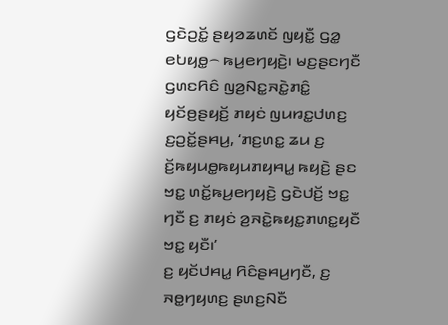ꤞꤢꤧꤑꤢꤩ꤭ ꤔꤟꤤꤘꤛꤢꤩ ꤜꤟꤢꤪ꤭ ꤞꤤ꤭ ꤕꤝꤟꤥ꤭꤮ ꤒꤣ꤬ꤕꤚꤟꤢꤧ꤬꤯ ꤗꤢ꤬ꤔꤢꤚꤢꤪ ꤞꤛꤢꤖꤢꤨ ꤜꤤ꤬ꤡꤢ꤭ꤏꤢꤧ꤭ꤊꤢꤨ꤭ ꤟꤢꤩꤥ꤬ꤔꤟꤢꤩ꤬ ꤊꤟꤢꤦ ꤜꤣꤙꤢ꤭ꤓꤛꤢ꤬ ꤢ꤬ꤑꤢꤩ꤭ꤔꤌꤣ꤬, ‘ꤊꤢ꤬ꤛꤢ꤭ ꤘꤣ ꤢ꤬ ꤢꤩ꤬ꤒꤟꤣꤥ꤭ꤒꤟꤣꤊꤟꤌꤣ꤭ ꤒꤟꤢꤧ꤬ ꤔꤢ ꤠꤢ꤭ ꤛꤢꤩ꤭ꤒꤣ꤬ꤕꤚꤟꤢꤧ꤬ ꤞꤢꤧꤓꤢꤩ꤬ ꤠꤢ꤭ ꤚꤢꤪ ꤢ꤬ ꤊꤟꤢꤦ ꤤ꤬ꤏꤢꤧ꤭ꤒꤟꤢ꤭ꤊꤛꤢ꤭ꤟꤢꤪ ꤠꤢ꤭ ꤟꤢꤪ꤯’
ꤢ꤬ ꤟꤢꤩꤓꤌꤣ꤭ ꤖꤢꤨꤔꤌꤣ꤬ꤚꤢꤪ, ꤢ꤬ ꤏꤥ꤭ꤚꤟꤛꤢ꤬ ꤔꤛꤢ꤬ꤡꤢꤪ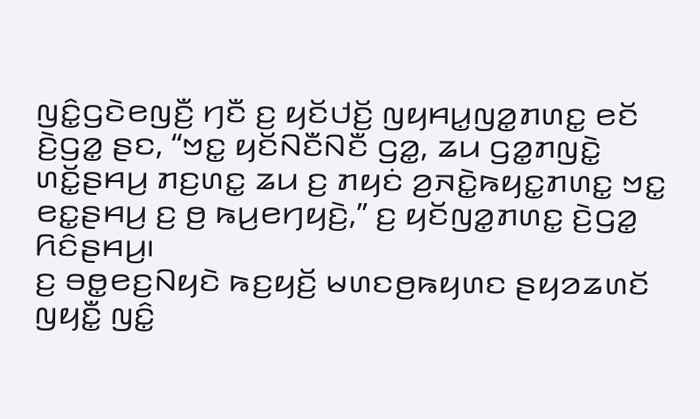ꤜꤢꤨ꤭ꤞꤢꤧꤕꤜꤢꤪ꤬ ꤚꤢꤪ ꤢ꤬ ꤟꤢꤩꤓꤢꤩ꤬ ꤜꤟꤌꤣ꤭ꤜꤤ꤭ꤊꤛꤢ꤭ ꤕꤢꤩ ꤢꤧ꤬ꤞꤤ꤭ ꤔꤢ, “ꤠꤢ꤭ ꤟꤢꤩꤡꤢꤪꤡꤢꤪ ꤞꤤ꤭, ꤘꤣ ꤞꤤ꤭ꤊꤜꤢꤧ꤭ ꤛꤢꤩ꤭ꤔꤌꤣ꤬ ꤊꤢ꤬ꤛꤢ꤭ ꤘꤣ ꤢ꤬ ꤊꤟꤢꤦ ꤤ꤬ꤏꤢꤧ꤭ꤒꤟꤢ꤭ꤊꤛꤢ꤭ ꤠꤢ꤭ ꤕꤢ꤭ꤔꤌꤣ꤬ ꤢ꤬ ꤥ꤬ ꤒꤣ꤬ꤕꤚꤟꤢꤧ꤬,” ꤢ꤬ ꤟꤢꤩꤜꤤ꤭ꤊꤛꤢ꤭ ꤢꤧ꤬ꤞꤤ꤭ ꤖꤢꤨꤔꤌꤣ꤬꤯
ꤢ꤬ ꤋꤥ꤭ꤕꤢ꤬ꤡꤟꤢꤧ ꤒꤢ꤬ꤟꤢꤩ꤬ ꤗꤛꤢꤥ꤬ꤒꤟꤛꤢ ꤔꤟꤤꤘꤛꤢꤩ ꤜꤟꤢꤪ꤭ ꤜꤢꤨ꤭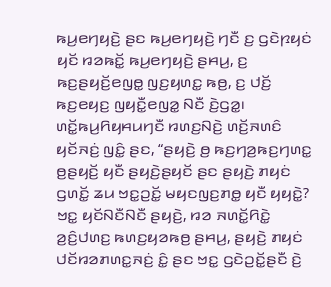ꤒꤣ꤬ꤕꤚꤟꤢꤧ꤬ ꤔꤢ ꤒꤣ꤬ꤕꤚꤟꤢꤧ꤬ ꤚꤢꤪ ꤢ꤬ ꤞꤢꤧꤐꤟꤢꤦ ꤟꤢꤩ ꤙꤤꤒꤢꤩ꤭ ꤒꤣ꤬ꤕꤚꤟꤢꤧ꤬ ꤔꤌꤣ꤬, ꤢ꤬ ꤒꤢ꤬ꤔꤟꤢꤩ꤬ꤕꤜꤥ꤭ ꤜꤢ꤬ꤟꤛꤢ꤭ ꤒꤥ꤬, ꤢ꤬ ꤓꤢꤩ꤬ ꤒꤢ꤬ꤕꤟꤢ꤬ ꤜꤟꤢꤪ꤭ꤕꤜꤤ꤭ ꤡꤢꤪ ꤢꤧ꤬ꤞꤤ꤭꤯
ꤛꤢꤩ꤭ꤒꤣ꤬ꤖꤟꤌꤣꤚꤢꤪ ꤙꤛꤢ꤬ꤡꤢꤧ꤬ ꤛꤢꤩ꤬ꤏꤛꤢꤨ ꤟꤢꤩꤏꤢꤦ꤬ ꤜꤢꤨ꤭ ꤔꤢ, “ꤔꤟꤢꤧ꤬ ꤥ꤬ ꤒꤢ꤬ꤚꤤ꤬ꤒꤢ꤬ꤚꤛꤢ꤭ ꤥ꤬ꤔꤟꤢꤩ꤬ ꤟꤢꤪ ꤔꤟꤢꤧ꤬ꤔꤟꤢꤩ ꤔꤢ ꤔꤟꤢꤧ꤬ ꤊꤟꤢꤦ ꤞꤛꤢꤩ꤭ ꤘꤣ ꤠꤢ꤭ꤑꤢꤩ꤭ ꤗꤟꤢꤜꤢ꤬ꤊꤥ꤭ ꤟꤢꤪ ꤟꤟꤢꤧ꤭? ꤠꤢ꤭ ꤟꤢꤩꤡꤢꤪꤡꤢꤪ ꤔꤟꤢꤧ꤬, ꤙꤤ ꤏꤛꤢꤩ꤭ꤖꤢꤧ꤭ ꤤ꤬ꤢꤨ꤬ꤓꤛꤢ꤬ ꤒꤛꤢ꤬ꤟꤤꤒꤥ꤬ ꤔꤌꤣ꤬, ꤔꤟꤢꤧ꤬ ꤊꤟꤢꤦ ꤓꤢꤩꤙꤤꤊꤛꤢ꤭ꤏꤢꤦ꤬ ꤢꤨ꤭ ꤔꤢ ꤠꤢ꤭ ꤞꤢꤧꤑꤢꤩ꤭ꤔꤢꤪ ꤢꤧ꤬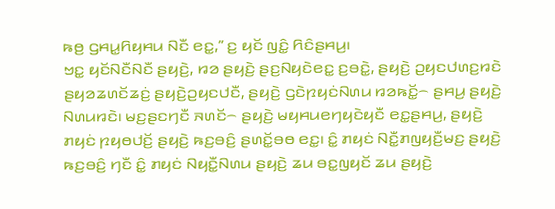ꤒꤥ꤬ ꤞꤌꤣ꤭ꤖꤟꤌꤣ ꤡꤢꤪ ꤕꤢ꤭,” ꤢ꤬ ꤟꤢꤩ ꤜꤢꤨ꤭ ꤖꤢꤨꤔꤌꤣ꤬꤯
ꤠꤢ꤭ ꤟꤢꤩꤡꤢꤪꤡꤢꤪ ꤔꤟꤢꤧ꤬, ꤙꤤ ꤔꤟꤢꤧ꤬ ꤔꤢ꤬ꤡꤟꤢꤧꤕꤢ꤭ ꤢ꤬ꤋꤢꤧ꤭, ꤔꤟꤢꤧ꤬ ꤑꤟꤢꤓꤛꤢ꤬ꤙꤢꤧ ꤔꤟꤤꤘꤛꤢꤩꤘꤢꤦ꤬ ꤔꤟꤢꤧ꤬ꤑꤟꤢꤓꤢꤪ, ꤔꤟꤢꤧ꤬ ꤞꤢꤧꤐꤟꤢꤦꤡꤛꤣ ꤙꤤꤒꤢꤩ꤭꤮ ꤔꤌꤣ꤬ ꤔꤟꤢꤧ꤬ ꤡꤛꤣꤙꤢꤧ꤯ ꤗꤢ꤬ꤔꤢꤚꤢꤪ ꤏꤛꤢꤩ꤮ ꤔꤟꤢꤧ꤬ ꤗꤟꤌꤣꤕꤚꤟꤢꤧꤟꤢꤪ ꤕꤢ꤭ꤔꤌꤣ꤬, ꤔꤟꤢꤧ꤬ ꤊꤟꤢꤦ ꤐꤟꤥꤓꤢꤩ꤬ ꤔꤟꤢꤧ꤬ ꤒꤢ꤬ꤋꤢꤨ꤬ ꤔꤛꤢꤩ꤭ꤋꤥ ꤕꤢ꤭꤯ ꤢꤨ꤭ ꤊꤟꤢꤦ ꤡꤢꤪ꤭ꤊꤜꤟꤢꤪ꤬ꤗꤢ꤬ ꤔꤟꤢꤧ꤬ ꤒꤢ꤬ꤋꤢꤨ꤬ ꤚꤢꤪ ꤢꤨ꤭ ꤊꤟꤢꤦ ꤡꤟꤢꤪ꤭ꤡꤛꤣ ꤔꤟꤢꤧ꤬ ꤘꤣ ꤋꤢ꤭ꤜꤟꤢꤩ ꤘꤣ ꤔꤟꤢꤧ꤬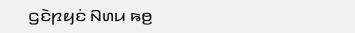ꤞꤢꤧꤐꤟꤢꤦ ꤡꤛꤣ ꤒꤥ꤬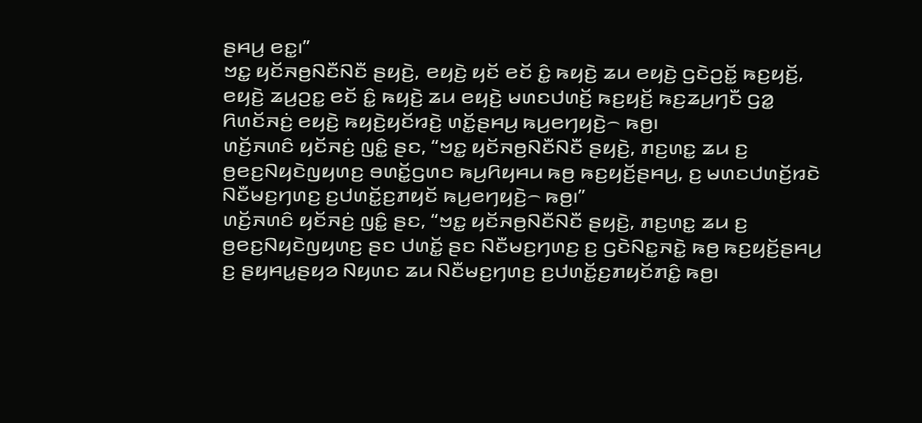ꤔꤌꤣ꤬ ꤕꤢ꤭꤯”
ꤠꤢ꤭ ꤟꤢꤩꤏꤥ꤬ꤡꤢꤪꤡꤢꤪ ꤔꤟꤢꤧ꤬, ꤕꤟꤢꤧ꤬ ꤟꤢꤩ ꤕꤢꤩ ꤢꤨ꤭ ꤒꤟꤢꤧ꤬ ꤘꤣ ꤕꤟꤢꤧ꤬ ꤞꤢꤧꤑꤢꤩ꤭ ꤒꤢ꤬ꤟꤢꤩ꤬, ꤕꤟꤢꤧ꤬ ꤘꤣ꤬ꤑꤢ꤭ ꤕꤢꤩ ꤢꤨ꤭ ꤒꤟꤢꤧ꤬ ꤘꤣ ꤕꤟꤢꤧ꤬ ꤗꤛꤢꤓꤛꤢꤩ꤬ ꤒꤢ꤬ꤟꤢꤩ꤬ ꤒꤢ꤬ꤘꤣ꤬ꤚꤢꤪ ꤞꤤ꤭ ꤖꤛꤢꤩꤏꤢꤦ꤬ ꤕꤟꤢꤧ꤬ ꤒꤟꤢꤧ꤬ꤟꤢꤩꤙꤢꤧ꤬ ꤛꤢꤩ꤭ꤔꤌꤣ꤬ ꤒꤣ꤬ꤕꤚꤟꤢꤧ꤬꤮ ꤒꤥ꤬꤯
ꤛꤢꤩ꤬ꤏꤛꤢꤨ ꤟꤢꤩꤏꤢꤦ꤬ ꤜꤢꤨ꤭ ꤔꤢ, “ꤠꤢ꤭ ꤟꤢꤩꤏꤥ꤬ꤡꤢꤪꤡꤢꤪ ꤔꤟꤢꤧ꤬, ꤊꤢ꤬ꤛꤢ꤭ ꤘꤣ ꤢ꤬ ꤥ꤬ꤕꤢ꤬ꤡꤟꤢꤧꤜꤟꤛꤢ꤬ ꤋꤛꤢꤩ꤭ꤞꤛꤢ ꤒꤣ꤬ꤖꤟꤌꤣ ꤒꤥ꤬ ꤒꤢ꤬ꤟꤢꤩ꤬ꤔꤌꤣ꤬, ꤢ꤬ ꤗꤛꤢꤓꤛꤢꤩ꤬ꤙꤢꤧ ꤡꤢꤪꤗꤢ꤬ꤚꤛꤢ꤬ ꤢ꤬ꤓꤛꤢꤩ꤭ꤢ꤬ꤊꤟꤢꤩ ꤒꤣ꤬ꤕꤚꤟꤢꤧ꤬꤮ ꤒꤥ꤬꤯”
ꤛꤢꤩ꤬ꤏꤛꤢꤨ ꤟꤢꤩꤏꤢꤦ꤬ ꤜꤢꤨ꤭ ꤔꤢ, “ꤠꤢ꤭ ꤟꤢꤩꤏꤥ꤬ꤡꤢꤪꤡꤢꤪ ꤔꤟꤢꤧ꤬, ꤊꤢ꤬ꤛꤢ꤭ ꤘꤣ ꤢ꤬ ꤥ꤬ꤕꤢ꤬ꤡꤟꤢꤧꤜꤟꤛꤢ꤬ ꤔꤢ ꤓꤛꤢꤩ꤭ ꤔꤢ ꤡꤢꤪꤗꤢ꤬ꤚꤛꤢ꤬ ꤢ꤬ ꤞꤢꤧꤡꤢ꤭ꤏꤢꤧ꤭ ꤒꤥ꤬ ꤒꤢ꤬ꤟꤢꤩ꤬ꤔꤌꤣ꤬ ꤢ꤬ ꤔꤟꤌꤣ꤭ꤔꤟꤤ ꤡꤟꤛꤢ ꤘꤣ ꤡꤢꤪꤗꤢ꤬ꤚꤛꤢ꤬ ꤢ꤬ꤓꤛꤢꤩ꤭ꤢ꤬ꤊꤟꤢꤩꤊꤢꤨ꤭ ꤒꤥ꤬꤯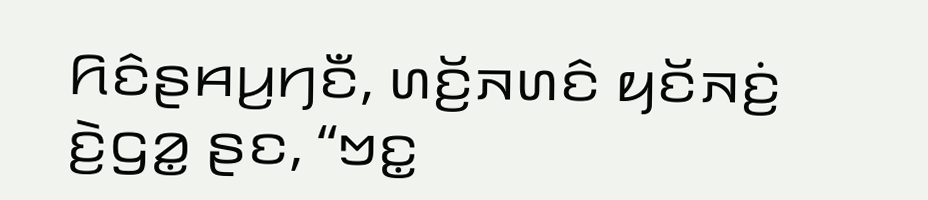ꤖꤢꤨꤔꤌꤣ꤬ꤚꤢꤪ, ꤛꤢꤩ꤬ꤏꤛꤢꤨ ꤟꤢꤩꤏꤢꤦ꤬ ꤢꤧ꤬ꤞꤤ꤭ ꤔꤢ, “ꤠꤢ꤭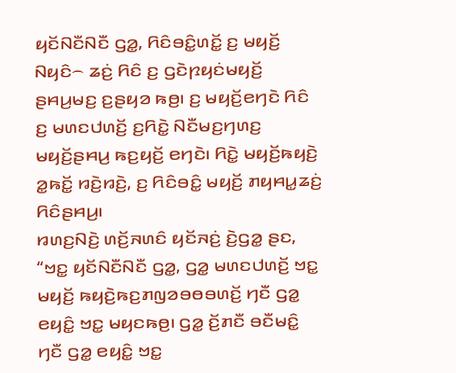ꤟꤢꤩꤡꤢꤪꤡꤢꤪ ꤞꤤ꤭, ꤖꤢꤨꤋꤢꤨ꤭ꤛꤢꤩ꤭ ꤢ꤬ ꤗꤟꤢꤩ꤬ ꤡꤟꤢꤨ꤮ ꤘꤢꤦ꤬ ꤖꤢꤨ ꤢ꤬ ꤞꤢꤧꤐꤟꤢꤦꤗꤟꤢꤩ꤬ ꤔꤌꤣ꤬ꤗꤢ꤬ ꤢ꤬ꤔꤟꤤ ꤒꤥ꤬꤯ ꤢ꤬ ꤗꤟꤢꤩ꤬ꤕꤚꤢꤧ ꤖꤢꤨ ꤢ꤬ ꤗꤛꤢꤓꤛꤢꤩ꤬ ꤢ꤬ꤖꤢꤧ꤭ ꤡꤢꤪꤗꤢ꤬ꤚꤛꤢ꤬ ꤗꤟꤢꤩ꤬ꤔꤌꤣ꤬ ꤒꤢ꤬ꤟꤢꤩ꤬ ꤕꤚꤢꤧ꤯ ꤖꤢꤧ꤭ ꤗꤟꤢꤩ꤬ꤒꤟꤢꤧ꤬ ꤤ꤭ꤒꤢꤩ꤭ ꤙꤢꤧ꤬ꤙꤢꤧ꤬, ꤢ꤬ ꤖꤢꤨꤋꤢꤨ꤭ ꤗꤟꤢꤩ꤬ ꤊꤟꤌꤣ꤭ꤘꤢꤦ꤬ ꤖꤢꤨꤔꤌꤣ꤬꤯
ꤙꤛꤢ꤬ꤡꤢꤧ꤬ ꤛꤢꤩ꤬ꤏꤛꤢꤨ ꤟꤢꤩꤏꤢꤦ꤬ ꤢꤧ꤬ꤞꤤ꤭ ꤔꤢ, “ꤠꤢ꤭ ꤟꤢꤩꤡꤢꤪꤡꤢꤪ ꤞꤤ꤭, ꤞꤤ꤭ ꤗꤛꤢꤓꤛꤢꤩ꤬ ꤠꤢ꤭ ꤗꤟꤢꤩ꤬ ꤒꤟꤢꤧ꤬ꤒꤢ꤬ꤊꤜꤤꤋꤥꤋꤛꤢꤩ꤬ ꤚꤢꤪ ꤞꤤ꤭ ꤕꤟꤢꤨ꤭ ꤠꤢ꤭ ꤗꤟꤢꤒꤥ꤬꤯ ꤞꤤ꤭ ꤢꤩ꤬ꤊꤢꤪ ꤋꤢꤪꤗꤢꤨ꤭ ꤚꤢꤪ ꤞꤤ꤭ ꤕꤟꤢꤨ꤭ ꤠꤢ꤭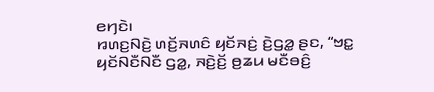ꤕꤚꤢꤧ꤯
ꤙꤛꤢ꤬ꤡꤢꤧ꤬ ꤛꤢꤩ꤬ꤏꤛꤢꤨ ꤟꤢꤩꤏꤢꤦ꤬ ꤢꤧ꤬ꤞꤤ꤭ ꤔꤢ, “ꤠꤢ꤭ ꤟꤢꤩꤡꤢꤪꤡꤢꤪ ꤞꤤ꤭, ꤏꤢꤧ꤬ꤢꤩ꤬ ꤥ꤬ꤘꤣ ꤗꤢꤪꤋꤢꤨ꤬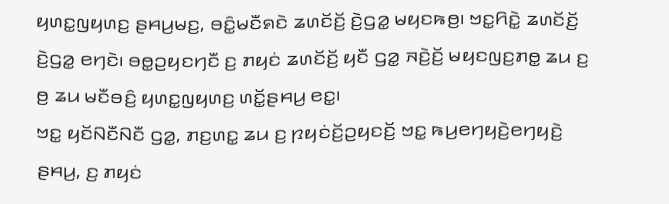ꤟꤛꤢ꤭ꤜꤟꤛꤢ꤬ ꤔꤌꤣ꤬ꤗꤢ꤬, ꤋꤢꤨ꤭ꤗꤢꤪꤎꤢꤧ ꤘꤛꤢꤩꤢꤩ꤬ ꤢꤧ꤬ꤞꤤ꤭ ꤗꤟꤢꤒꤥ꤬꤯ ꤠꤢ꤭ꤖꤢꤧ꤭ ꤘꤛꤢꤩꤢꤩ꤬ ꤢꤧ꤬ꤞꤤ꤭ ꤕꤚꤢꤧ꤯ ꤋꤥ꤭ꤑꤟꤢꤚꤢꤪ ꤢ꤬ ꤊꤟꤢꤦ ꤘꤛꤢꤩꤢꤩ꤬ ꤟꤢꤪ ꤞꤤ꤭ ꤏꤢꤧ꤬ꤢꤩ꤬ ꤗꤟꤢꤜꤢ꤬ꤊꤥ꤭ ꤘꤣ ꤢ꤬ ꤥ꤬ ꤘꤣ ꤗꤢꤪꤋꤢꤨ꤬ ꤟꤛꤢ꤭ꤜꤟꤛꤢ꤬ ꤛꤢꤩ꤭ꤔꤌꤣ꤬ ꤕꤢ꤭꤯
ꤠꤢ꤭ ꤟꤢꤩꤡꤢꤪꤡꤢꤪ ꤞꤤ꤭, ꤊꤢ꤬ꤛꤢ꤭ ꤘꤣ ꤢ꤬ ꤐꤟꤢꤦꤢꤩ꤬ꤑꤟꤢꤢꤩ꤬ ꤠꤢ꤭ ꤒꤣ꤬ꤕꤚꤟꤢꤧ꤬ꤕꤚꤟꤢꤧ꤬ ꤔꤌꤣ꤬, ꤢ꤬ ꤊꤟꤢꤦ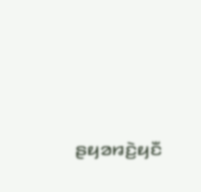ꤔꤟꤤꤙꤢꤧ꤬ꤟꤢꤪ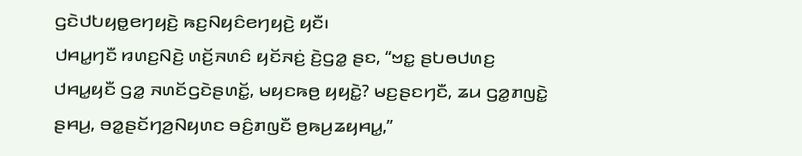ꤞꤢꤧꤓꤝꤟꤥ꤭ꤕꤚꤟꤢꤧ꤬ ꤒꤢ꤬ꤡꤟꤢꤨꤕꤚꤟꤢꤧ꤬ ꤟꤢꤪ꤯
ꤓꤌꤣ꤭ꤚꤢꤪ ꤙꤛꤢ꤬ꤡꤢꤧ꤬ ꤛꤢꤩ꤬ꤏꤛꤢꤨ ꤟꤢꤩꤏꤢꤦ꤬ ꤢꤧ꤬ꤞꤤ꤭ ꤔꤢ, “ꤠꤢ꤭ ꤔꤝꤥꤓꤛꤢ꤬ ꤓꤌꤣ꤭ꤟꤢꤪ ꤞꤤ꤭ ꤏꤛꤢꤩꤞꤢꤧꤔꤛꤢꤩ꤭, ꤗꤟꤢꤒꤥ꤬ ꤟꤟꤢꤧ꤭? ꤗꤢ꤬ꤔꤢꤚꤢꤪ, ꤘꤣ ꤞꤤ꤭ꤊꤜꤢꤧ꤭ ꤔꤌꤣ꤬, ꤋꤤ꤭ꤔꤢꤩꤚꤤ꤬ꤡꤟꤛꤢ ꤋꤢꤨ꤬ꤊꤜꤢꤪ ꤥ꤬ꤒꤣ꤬ꤘꤟꤌꤣ꤭,”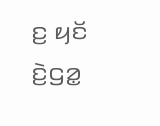ꤢ꤬ ꤟꤢꤩ ꤢꤧ꤬ꤞꤤ꤭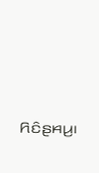ꤖꤢꤨꤔꤌꤣ꤬꤯